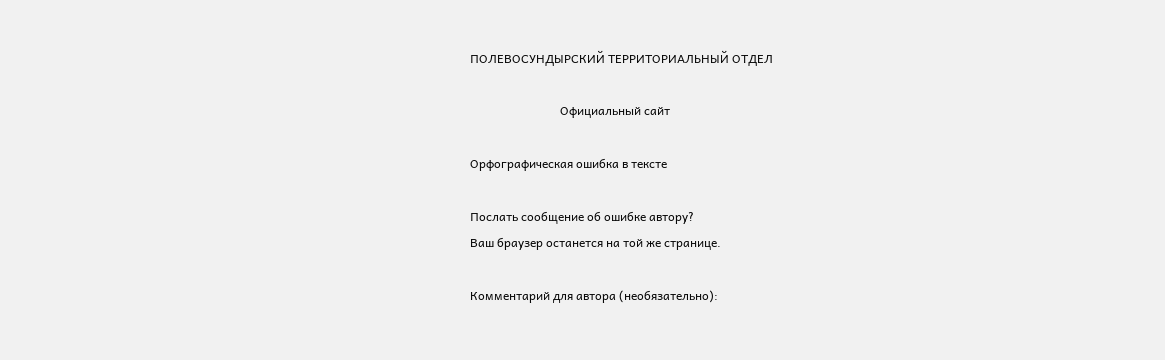ПОЛЕВОСУНДЫРСКИЙ ТЕРРИТОРИАЛЬНЫЙ ОТДЕЛ

                              Официальный сайт

Орфографическая ошибка в тексте

Послать сообщение об ошибке автору?
Ваш браузер останется на той же странице.

Комментарий для автора (необязательно):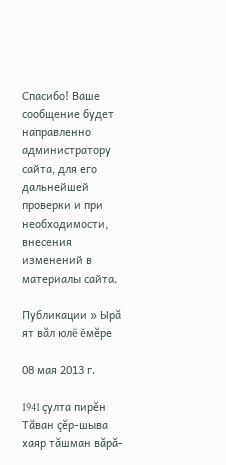Спасибо! Ваше сообщение будет направленно администратору сайта, для его дальнейшей проверки и при необходимости, внесения изменений в материалы сайта.

Публикации » Ырă ят вăл юлĕ ĕмĕре

08 мая 2013 г.

1941 çулта пирĕн Тăван çĕр-шыва хаяр тăшман вăрă-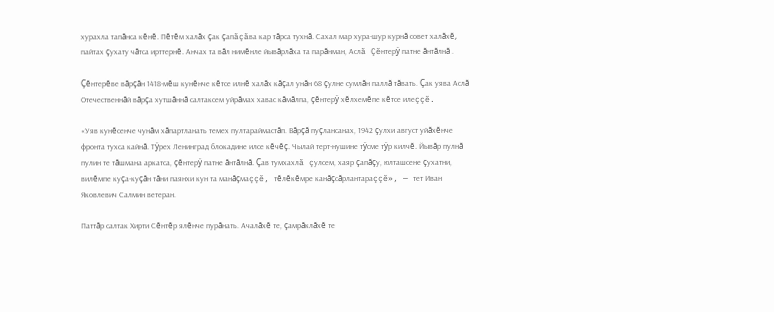хурахла тапăнса кĕнĕ. Пĕтĕм халăх çак çапăçăва кар тăрса тухнă. Сахал мар хура-шур курнă совет халăхĕ, пайтах çухату чăтса ирттернĕ. Анчах та вăл нимĕнле йывăрлăха та парăнман, Аслă Çĕнтерÿ патне ăнтăлнă .

Çĕнтерĕве вăрçăн 1418-мĕш кунĕнче кĕтсе илнĕ халăх кăçал унăн 68 çулне сумлăн паллă тăвать. Çак уява Аслă Отечественнăй вăрçа хутшăннă салтаксем уйрăмах хавас кăмăлпа, çĕнтерÿ хĕлхемĕпе кĕтсе илеççĕ.

«Уяв кунĕсенче чунăм хăпартланать темех пултараймастăп. Вăрçă пуçлансанах, 1942 çулхи август уйăхĕнче фронта тухса кайнă. Тÿрех Ленинград блокадине илсе кĕчĕç. Чылай терт-нушине тÿсме тÿр килчĕ. Йывăр пулнă пулин те тăшмана аркатса, çĕнтерÿ патне ăнтăлнă. Çав тумхахлă çулсем, хаяр çапăçу, юлташсене çухатни, вилĕмпе куçа-куçăн тăни паянхи кун та манăçмаççĕ, тĕлĕкĕмре канăçсăрлантараççĕ», — тет Иван Яковлевич Салмин ветеран.

Паттăр салтак Хирти Сĕнтĕр ялĕнче пурăнать. Ачалăхĕ те, çамрăклăхĕ те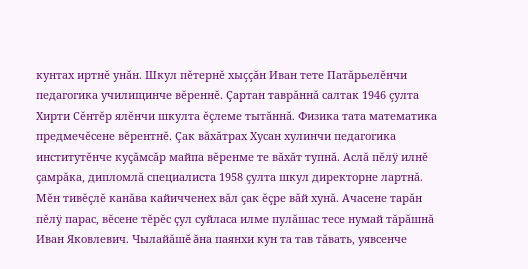кунтах иртнĕ унăн. Шкул пĕтернĕ хыççăн Иван тете Патăрьелĕнчи педагогика училищинче вĕреннĕ. Çартан таврăннă салтак 1946 çулта Хирти Сĕнтĕр ялĕнчи шкулта ĕçлеме тытăннă. Физика тата математика предмечĕсене вĕрентнĕ. Çак вăхăтрах Хусан хулинчи педагогика институтĕнче куçăмсăр майпа вĕренме те вăхăт тупнă. Аслă пĕлÿ илнĕ çамрăка, дипломлă специалиста 1958 çулта шкул директорне лартнă. Мĕн тивĕçлĕ канăва кайичченех вăл çак ĕçре вăй хунă. Ачасене тарăн пĕлÿ парас, вĕсене тĕрĕс çул суйласа илме пулăшас тесе нумай тăрăшнă Иван Яковлевич. Чылайăшĕ ăна паянхи кун та тав тăвать, уявсенче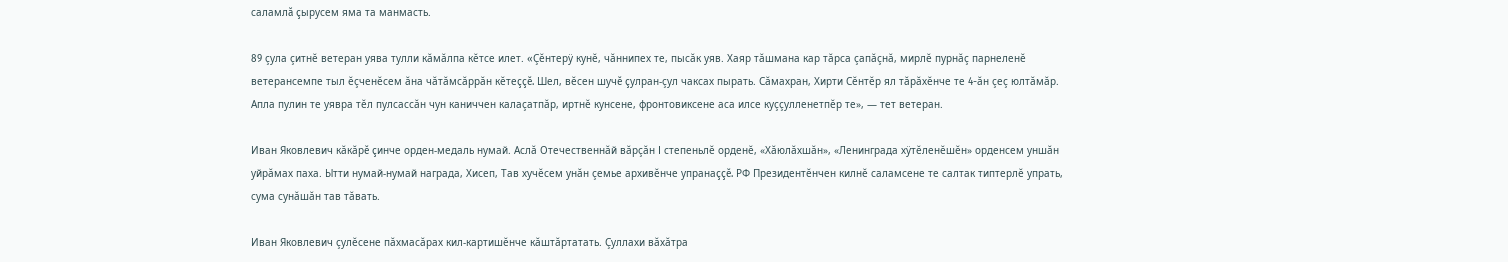саламлă çырусем яма та манмасть.

89 çула çитнĕ ветеран уява тулли кăмăлпа кĕтсе илет. «Çĕнтерÿ кунĕ, чăннипех те, пысăк уяв. Хаяр тăшмана кар тăрса çапăçнă, мирлĕ пурнăç парнеленĕ ветерансемпе тыл ĕçченĕсем ăна чăтăмсăррăн кĕтеççĕ. Шел, вĕсен шучĕ çулран-çул чаксах пырать. Сăмахран, Хирти Сĕнтĕр ял тăрăхĕнче те 4-ăн çеç юлтăмăр. Апла пулин те уявра тĕл пулсассăн чун каниччен калаçатпăр, иртнĕ кунсене, фронтовиксене аса илсе куççулленетпĕр те», — тет ветеран.

Иван Яковлевич кăкăрĕ çинче орден-медаль нумай. Аслă Отечественнăй вăрçăн I степеньлĕ орденĕ, «Хăюлăхшăн», «Ленинграда хÿтĕленĕшĕн» орденсем уншăн уйрăмах паха. Ытти нумай-нумай награда, Хисеп, Тав хучĕсем унăн çемье архивĕнче упранаççĕ. РФ Президентĕнчен килнĕ саламсене те салтак типтерлĕ упрать, сума сунăшăн тав тăвать.

Иван Яковлевич çулĕсене пăхмасăрах кил-картишĕнче кăштăртатать. Çуллахи вăхăтра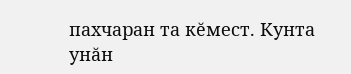пахчаран та кĕмест. Кунта унăн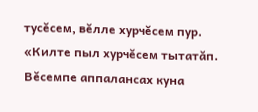тусĕсем, вĕлле хурчĕсем пур. «Килте пыл хурчĕсем тытатăп. Вĕсемпе аппалансах куна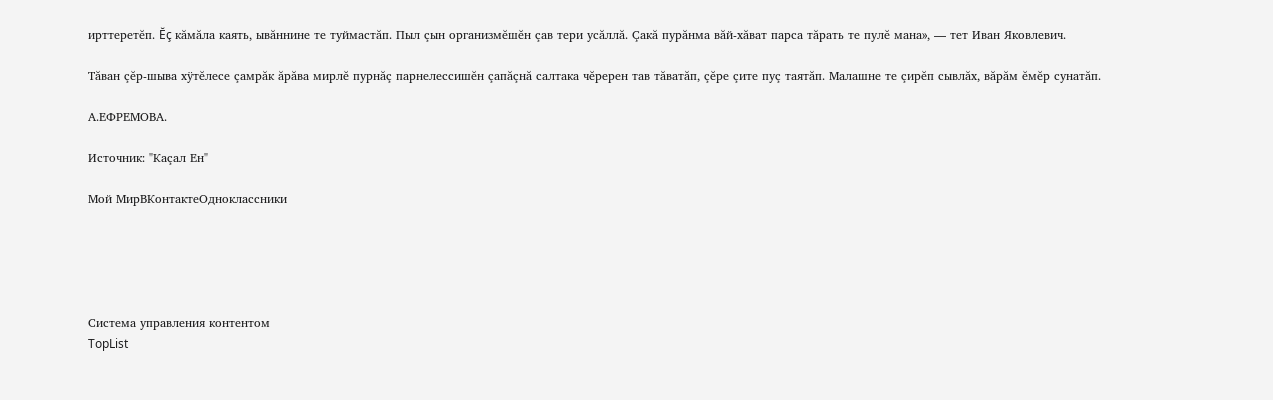ирттеретĕп. Ĕç кăмăла каять, ывăннине те туймастăп. Пыл çын организмĕшĕн çав тери усăллă. Çакă пурăнма вăй-хăват парса тăрать те пулĕ мана», — тет Иван Яковлевич.

Тăван çĕр-шыва хÿтĕлесе çамрăк ăрăва мирлĕ пурнăç парнелессишĕн çапăçнă салтака чĕререн тав тăватăп, çĕре çите пуç таятăп. Малашне те çирĕп сывлăх, вăрăм ĕмĕр сунатăп.

А.ЕФРЕМОВА.

Источник: "Каçал Ен"

Мой МирВКонтактеОдноклассники





Система управления контентом
TopList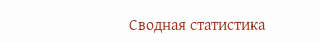Сводная статистика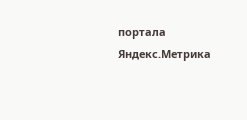портала Яндекс.Метрика